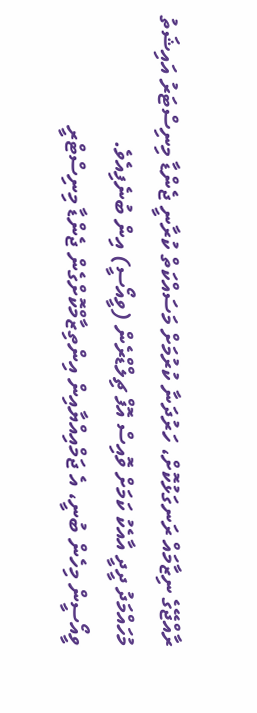ރާއްޖޭގެ ނިޒާމައް ރަނގަޅުކޮށް، ހަރުދަނާ ކުރުމަށް މަސައްކަތް ކުރާނީ ޖެންޑާ މިނިސްޓަރު އައިޝަތު މުހައްމަދު ދީދީ އާއެކު ކަމަށް ވޮއިސް އޮފް ޗިލްޑްރެން (ވީއޯސީ) އިން ބުނެފިއެވެ.
ވީއޯސީން މިހެން ބުނީ، އެ ޖަމްއިއްޔާއިން އިންތިޒާމްކޮށްގެން ޖެންޑާ މިނިސްޓްރީ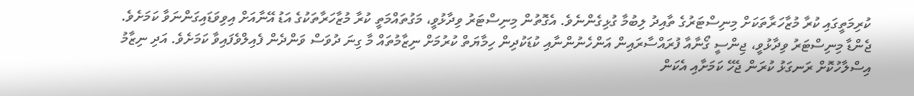ކުރިމަތީގައި ކުރާ މުޒާހަރާތަކަށް މިނިސްޓަރުގެ ތާއިދު ލިބުމާ ގުޅިގެންނެވެ. އެގޮތުން މިނިސްޓަރު ވިދާޅުވީ، މަގުތައްމަތީ ކުރާ މުޒާހަރާތަކުގެ އަޑު އޭނާއަށް އިވިވަޑައިގަންނަވާ ކަމަށެވެ.
ޖެންޑާ މިނިސްޓަރު ވިދާޅުވީ، ޖިންސީ ގޯނާއާ ފުރައްސާރައިން އަންހެނުންނާއި ކުޑަކުދިން ހިމާޔަތް ކުރުމަށް ނިޒާމުތައް މާ ގިނަ ދުވަސް ވަންދެން ފެއިލްވެފައިވާ ކަމަށެވެ. އަދި ނިޒާމު އިސްލާހުކޮށް ރަނގަޅު ކުރަން ޖެހޭ ކަމަށާއި އެކަން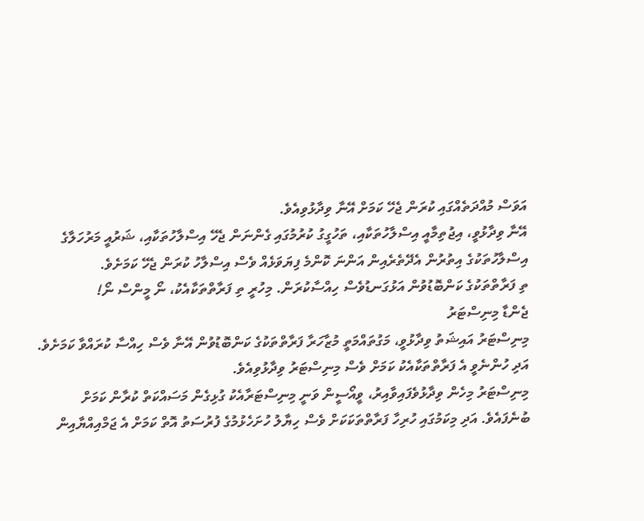އަވަސް މުއްދަތެއްގައި ކުރަން ޖެހޭ ކަމަށް އޭނާ ވިދާޅުވިއެވެ.
އޭނާ ވިދާޅުވީ، އިޖުތިމާއީ އިސްލާހުތަކާއި، ތަހުގީގު ކުރުމުގައި ގެންނަން ޖެހޭ އިސްލާހުތަކާއި، ޝަރުއީ މަރުހަލާގެ އިސްލާހުތަކުގެ އިތުރުން އެދޭތެރެއިން އަންނަ ކޮންމެ ފިޔަވަޅެއް ވެސް އިސްލާހު ކުރަން ޖެހޭ ކަމަށެވެ.
ތި ފަރާތްތަކުގެ ކަންބޮޑުވުން އަޅުގަނޑުވެސް ހިއްސާކުރަން. މިހުރީ ތި ފަރާތްތަކާއެކު، ނޯ މީންސް ނޯ!
ޖެންޑާ މިނިސްޓަރު
މިނިސްޓަރު އައިޝަތު ވިދާޅުވީ، މަގުތައްމަތީ މުޒާހަރާ ފަރާތްތަކުގެ ކަންބޮޑުވުން އޭނާ ވެސް ހިއްސާ ކުރައްވާ ކަމަށެވެ. އަދި ހުންނެވީ އެ ފަރާތްތަކާއެކު ކަމަށް ވެސް މިނިސްޓަރު ވިދާޅުވިއެވެ.
މިނިސްޓަރު މިހެން ވިދާޅުވެފައިވާއިރު، ވީއޯސީން ވަނީ މިނިސްޓަރާއެކު ގުޅިގެން މަސައްކަތް ކުރާން ކަމަށް ބުނެފައެވެ. އަދި މިކަމުގައި ހުރިހާ ފަރާތްތަކަކަށް ވެސް ހިޔާލު ހުށަހެޅުމުގެ ފުރުސަތު އޮތް ކަމަށް އެ ޖަމްއިއްޔާއިން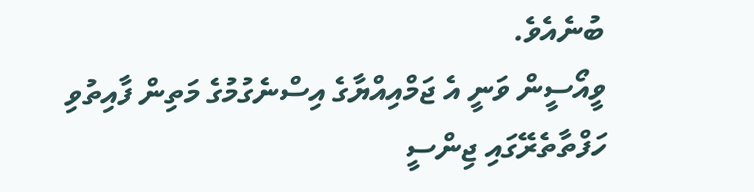ބުނެއެވެ.
ވީއޯސީން ވަނީ އެ ޖަމްއިއްޔާގެ އިސްނެގުމުގެ މަތިން ފާއިތުވި ހަފްތާތެރޭގައި ޖިންސީ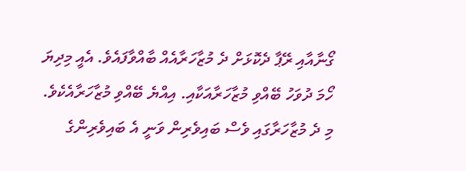ގޯނާއާއި ރޭޕާ ދެކޮޅަށް ދެ މުޒާހަރާއެއް ބާއްވާފައެވެ. އެއީ މިދިޔަ ހޯމަ ދުވަހު ބޭއްވި މުޒާހަރާއަކާއި. އިއްޔެ ބޭއްވި މުޒާހަރާއެކެވެ. މި ދެ މުޒާހަރާގައި ވެސް ބައިވެރިން ވަނީ އެ ބައިވެރިންގެ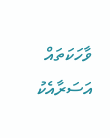ވާހަކަތައް އަސަރާއެކު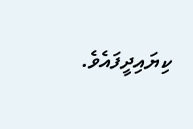ކިޔައިދީފައެވެ.